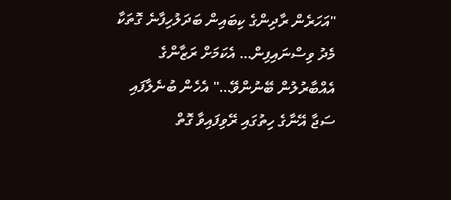"އަހަރެން ރާދިންގެ ކިބައިން ބަދަލުހިފާނެ ގޮތަކާ މެދު ވިސްނައިފިން… އެކަމަށް ރަޒާންގެ އެއްބާރުލުން ބޭނުންވޭ…" އެހެން ބުނެލާފައި ސަޖާ އޭނާގެ ހިތުގައި ރޭވިފައިވާ ގޮތް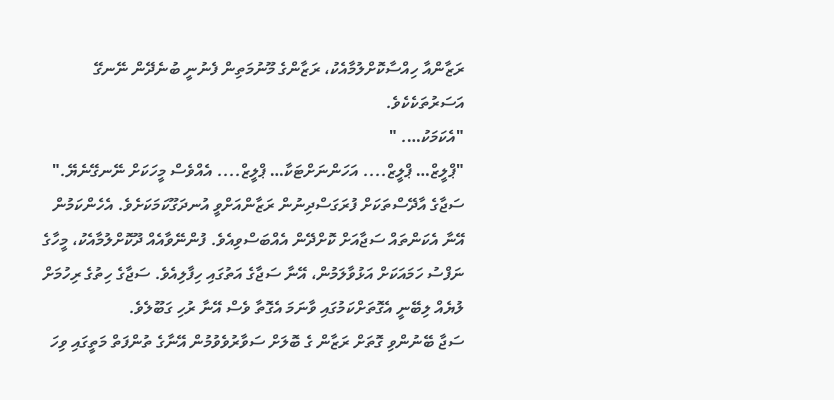ރަޒާންއާ ހިއްސާކޮށްލުމާއެކު، ރަޒާންގެ މޫނުމަތިން ފެނުނީ ބުނެދޭން ނޭނގޭ އަސަރުތަކެކެވެ.
"އެކަމަކު…. "
"ޕްލީޒް… ޕްލީޒް.... އަހަންނަށްޓަކާ… ޕްލީޒް.... އެއްވެސް މީހަކަށް ނޭނގޭނެޔޭ." ސަޖާގެ އާދޭސްތަކަށް ފުރަގަސްދިނުން ރަޒާންއަށްވީ އުނދަގޫކަމަކަށެވެ. އެހެންކަމުން އޭނާ އެކަންތައް ސަޖާއަށް ކޮށްދޭން އެއްބަސްވިއެވެ. ފުންނޭވާއެއް ދޫކޮށްލުމާއެކު، މީހާގެ ނަފްސު ހަމައަކަށް އަޅުވާލަމުން، އޭނާ ސަޖާގެ އަތުގައި ހިފާލިއެވެ. ސަޖާގެ ހިތުގެ ރިހުމަށް ލުޔެއް ލިބޭނީ އެގޮތަށްކަމުގައި ވާނަމަ އެގޮތާ ވެސް އޭނާ ރުހި ގަބޫލެވެ.
ސަޖާ ބޭނުންވި ގޮތަށް ރަޒާން ގެ ބޮލަށް ސަވާރުވެވުމުން އޭނާގެ ތުންފަތް މަތީގައި ވިހަ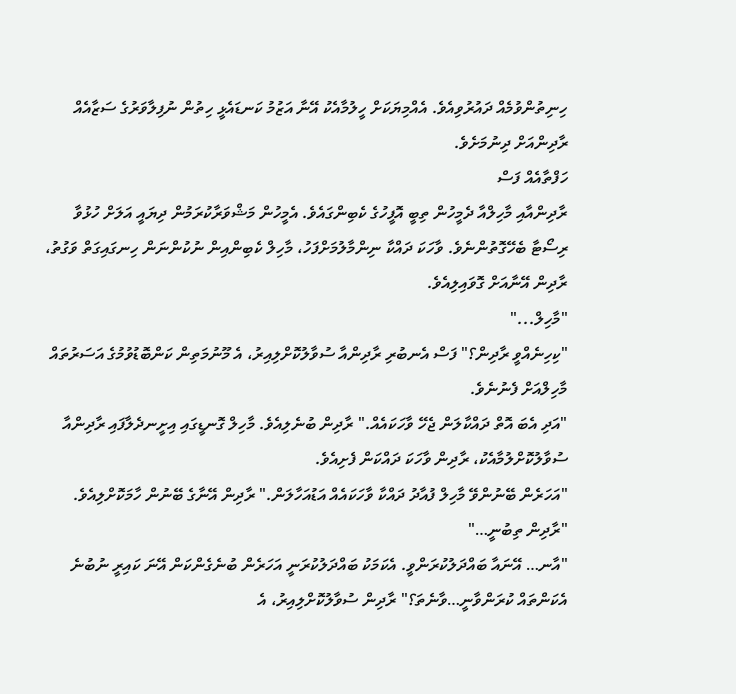ހިނިތުންވުމެއް ދައުރުވިއެވެ. އެއްމިޔަކަށް ހީލުމާއެކު އޭނާ އަޒުމު ކަނޑައެޅީ ހިތުން ނުފިލާވަރުގެ ސަޒާއެއް ރާދިންއަށް ދިނުމަށެވެ.
ހަފްތާއެއް ފަސް
ރާދިންއާއި މާހިލްއާ ދެމީހުން ތިބީ އޮފީހުގެ ކެބިންގައެވެ. އެމީހުން މަޝްވަރާކުރަމުން ދިޔައީ އަލަށް ހުޅުވާ ރިސޯޓާ ބެހޭގޮތުންނެވެ. ވާހަކަ ދައްކާ ނިންމާލުމަށްފަހު، މާހިލް ކެބިންއިން ނުކުންނަން ހިނގައިގަތް ވަގުތު، ރާދިން އޭނާއަށް ގޮވައިލިއެވެ.
"މާހިލް..."
"ކިހިނެއްވީ ރާދިން؟" ފަސް އެނބުރި ރާދިންއާ ސުވާލުކޮށްލިއިރު، އެ މޫނުމަތިން ކަންބޮޑުވުމުގެ އަސަރުތައް މާހިލްއަށް ފެނުނެވެ.
"އަދި އެބަ އޮތް ދައްކާލަން ޖެހޭ ވާހަކައެއް." ރާދިން ބުނެލިއެވެ. މާހިލް ގޮނޑީގައި އިށީނދެލާފައި ރާދިންއާ ސުވާލުކޮށްލުމާއެކު، ރާދިން ވާހަކަ ދައްކަން ފެށިއެވެ.
"އަހަރެން ބޭނުންވޭ މާހިލް ފުއާދު ދައްކާ ވާހަކައެއް އަޑުއަހާލަން." ރާދިން އޭނާގެ ބޭނުން ހާމަކޮށްލިއެވެ.
"ރާދިން ތިބުނީ…"
"އާނ… އޭނައާ ބައްދަލުކުރަންވީ. އެކަމަކު ބައްދަލުކުރަނީ އަހަރެން ބުނެގެންކަން އޭނަ ކައިރީ ނުބުނެ އެކަންތައް ކުރަންވާނީ…ވާނެތަ؟" ރާދިން ސުވާލުކޮށްލިއިރު، އެ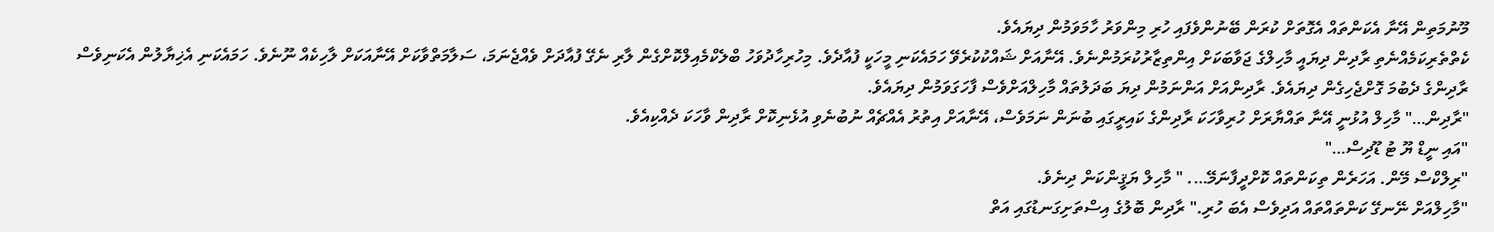މޫނުމަތިން އޭނާ އެކަންތައް އެގޮތަށް ކުރަން ބޭނުންވެފައި ހުރި މިންވަރު ހާމަވަމުން ދިޔައެވެ.
ކެތްތެރިކަމެއްނެތި ރާދިން ދިޔައީ މާހިލްގެ ޖަވާބަކަށް އިންތިޒާރުކުރަމުންނެވެ. އޭނާއަށް ޝައްކުކުރެވޭ ހަމައެކަނި މީހަކީ ފުއާދެވެ. މިހުރިހާދުވަހު ބްލެކްމެއިލްކޮށްގެން ލާރި ނެގޭ ފުއާދަށް ވެއްޖެނަމަ، ސަލާމަތްވާކަށް އޭނާއަކަށް ލާހިކެއް ނޫނެވެ. ހަމައެކަނި އެޚިޔާލުން އެކަނިވެސް ރާދިންގެ ދެބުމަ ގޮށްޖެހިގެން ދިޔައެވެ. ރާދިންއަށް އަންނަމުން ދިޔަ ބަދަލުތައް މާހިލްއަށްވެސް ފާހަގަވަމުން ދިޔައެވެ.
"ރާދިން…" މާހިލް އުޅުނީ އޭނާ ތައްޔާރަށް ހުރިވާހަކަ ރާދިންގެ ކައިރީގައި ބުނަން ނަމަވެސް، އޭނާއަށް އިތުރު އެއްޗެއް ނުބުނެވި އުޅެނިކޮށް ރާދިން ވާހަކަ ދެއްކިއެވެ.
"އައި ނީޑް ޔޫ ޓު ޑޫދިސް…"
"ރިލްކްސް މޭން. އަހަރެން ތިކަންތައް ކޮށްދީފާނަމޭ…. " މާހިލް ޔަޤީންކަން ދިނެވެ.
"މާހިލްއަށް ނޭނގޭ ކަންތައްތައް އަދިވެސް އެބަ ހުރި." ރާދިން ބޮލުގެ އިސްތަށިގަނޑުގައި އަތް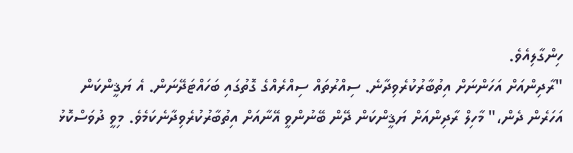ހިންގާލިއެވެ.
"ރާދިންއަށް އަހަންނަށް އިތުބާރުކުރެވިދާނެ. ސިއްރުތައް ސިއްރެއްގެ ގޮތުގައި ބަހައްޓަދޭނަން. އެ ޔަޤީންކަން އަހަރެން ދެން،" މާހިލް ރާދިންއަށް ޔަޤީންކަން ދޭން ބޭނުންވީ އޭނާއަށް އިތުބާރުކުރެވިދާނެކަމެވެ. މިވީ ދުވަސްކޮޅު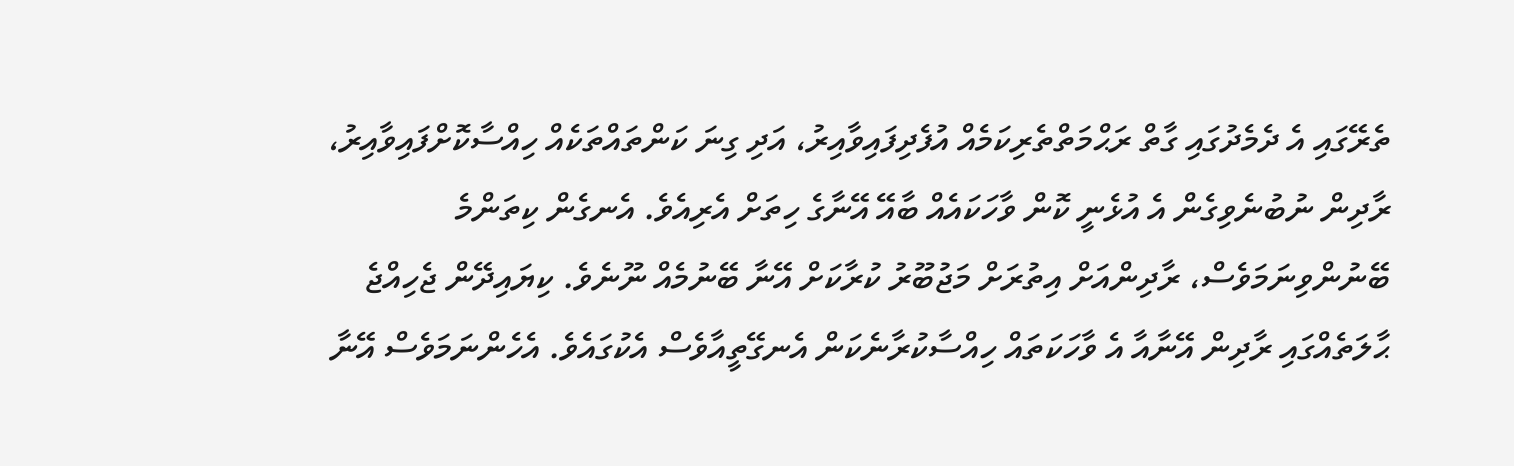ތެރޭގައި އެ ދެމެދުގައި ގާތް ރަޙްމަތްތެރިކަމެއް އުފެދިފައިވާއިރު، އަދި ގިނަ ކަންތައްތަކެއް ހިއްސާކޮށްފައިވާއިރު، ރާދިން ނުބުނެވިގެން އެ އުޅެނީ ކޮން ވާހަކައެއް ބާއޭ އޭނާގެ ހިތަށް އެރިއެވެ. އެނގެން ކިތަންމެ ބޭނުންވިނަމަވެސް، ރާދިންއަށް އިތުރަށް މަޖުބޫރު ކުރާކަށް އޭނާ ބޭނުމެއް ނޫނެވެ. ކިޔައިދޭން ޖެހިއްޖެ ޙާލަތެއްގައި ރާދިން އޭނާއާ އެ ވާހަކަތައް ހިއްސާކުރާނެކަން އެނގޭތީއާވެސް އެކުގައެވެ. އެހެންނަމަވެސް އޭނާ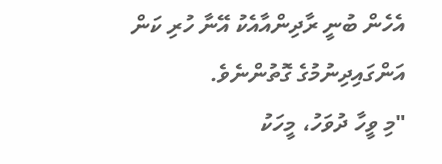އެހެން ބުނީ ރާދިންއާއެކު އޭނާ ހުރި ކަން އަންގައިދިނުމުގެ ގޮތުންނެވެ.
"މި ވީހާ ދުވަހު، މީހަކު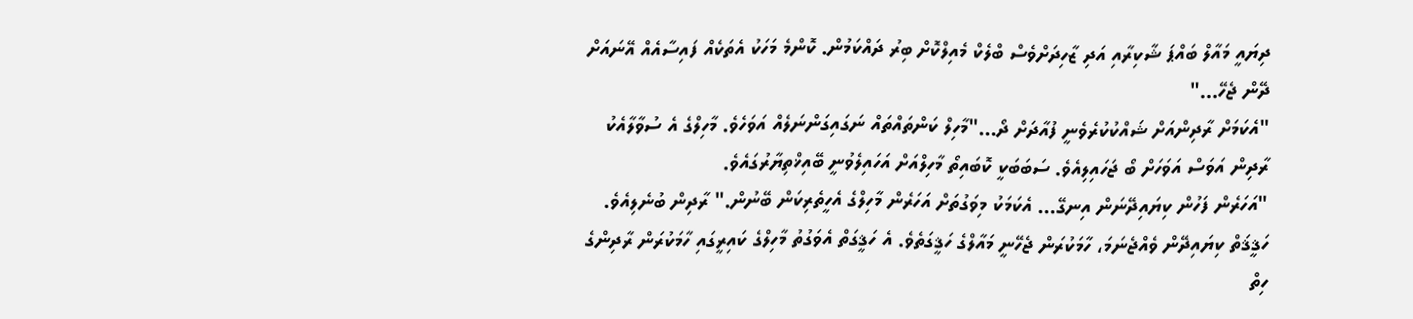ދިޔައީ މައާލް ބައްޕަ ޝާކިރާއި އަދި ޒާހިދަށްވެސް ބްލެކް މެއިލްކޮށް ބިރު ދައްކަމުން. ކޮންމެ މަހަކު އެތަކެއް ފައިސާއެއް އޭނައަށް ދޭން ޖެހޭ…"
"އެކަމަށް ރާދިންއަށް ޝައްކުކުރެވެނީ ފުއާދަށް ދޯ…"މާހިލް ކަންތައްތައް ނަގައިގަންނަލެއް އަވަހެވެ. މާހިލްގެ އެ ސުވާލާއެކު ރާދިން އަވަސް އަވަހަށް ބޯ ޖަހައިލިއެވެ. ސަބަބަކީ ކޮބައިތޯ މާހިލްއަށް އަހައިލެވުނީ ބޭއިޚްތިޔާރުގައެވެ.
"އަހަރެން ފަހުން ކިޔައިދޭނަން އިނގޭ… އެކަމަކު މިވަގުތަށް އަހަރެން މާހިލްގެ އެހީތެރިކަން ބޭނުން." ރާދިން ބުނެލިއެވެ. ހަޤީޤަތް ކިޔައިދޭން ވެއްޖެނަމަ، ހާމަކުރަން ޖެހޭނީ މައާލްގެ ހަޤީގަތެވެ. އެ ހަޤީގަތް އެވަގުތު މާހިލްގެ ކައިރީގައި ހާމަކުރަން ރާދިންގެ ހިތް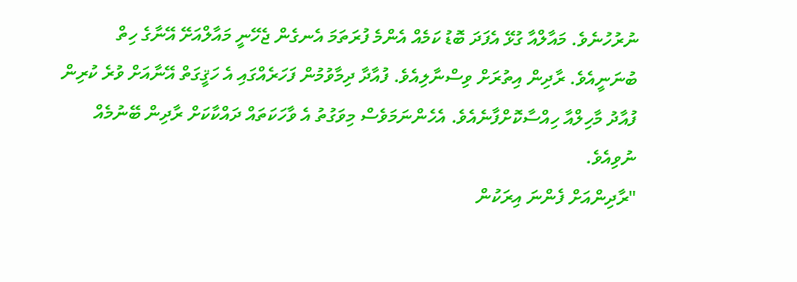ނުރުހުނެވެ. މައާލްއާ ގުޅޭ އެފަދަ ބޮޑު ކަމެއް އެންމެ ފުރަތަމަ އެނގެން ޖެހޭނީ މައާލްއަށޭ އޭނާގެ ހިތް ބުނަނީއެވެ. ރާދިން އިތުރަށް ވިސްނާލިއެވެ. ފުއާދާ ދިމާވުމުން ފަހަރެއްގައި އެ ހަޤީގަތް އޭނާއަށް ވުރެ ކުރިން ފުއާދު މާހިލްއާ ހިއްސާކޮށްފާނެއެވެ. އެހެންނަމަވެސް މިވަގުތު އެ ވާހަކަތައް ދައްކާކަށް ރާދިން ބޭނުމެއް ނުވިއެވެ.
"ރާދިންއަށް ފެންނަ އިރަކުން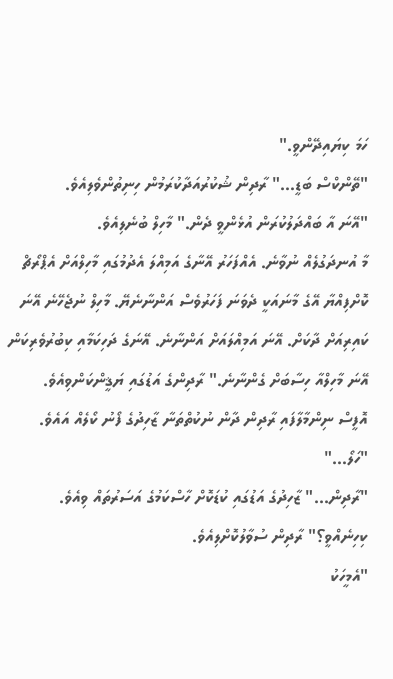ހަމަ ކިޔައިދޭންވީ."
"ތޭންކްސް ބަޑީ…" ރާދިން ޝުކުރުއަދާކުރަމުން ހިނިތުންވެލިއެވެ.
"އޭނަ އާ ބައްދަލުކުރަން އުޅެންވީ ދެން." މާހިލް ބުނެލިއެވެ.
މާ އުނދަގުލެއް ނުވާނެ. އެއްފަހަރު އޭނާގެ އަމިއްލަ އެދުމުގައި މާހިލްއަށް އެޕްރޯޗް ކޮށްފިއްޔާ އޭގެ މާނައަކީ ދެވަނަ ފަހަރުވެސް އަންނާނެޔޭ. މާހިލް ނުޖެހޭނެ އޭނަ ކައިރިއަށް ދާކަށް. އޭނަ އަމިއްލައަށް އަންނާނެ. އޭނަގެ ދަހިކަމާއި ކިބުރުވެރިކަން އޭނަ މާހިލްއާ ހިސާބަށް ގެންނާނެ." ރާދިންގެ އަޑުގައި ޔަޤީންކަންވިއެވެ.
އޮފީސް ނިންމާލާފައި ރާދިން ދާން ނުކުތްތަނާ ޒާހިދުގެ ފޯނު ކޯލެއް އައެވެ.
"ހަލޯ…"
"ރާދިން..." ޒާހިދުގެ އަޑުގައި ކުޑަކޮށް ހާސްކަމުގެ އަސަރުތައް ވިއެވެ.
ކިހިނެއްވީ؟" ރާދިން ސުވާލުކޮށްލިއެވެ.
"އެމީހަކު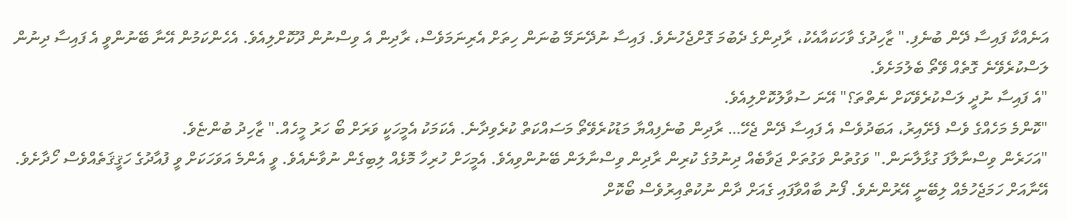އަނެއްކާ ފައިސާ ދޭން ބުނެފި." ޒާހިދުގެ ވާހަކައާއެކު، ރާދިންގެ ދެބުމަ ގޮށްޖެހުނެވެ. ފައިސާ ނުދޭނަމޭ ބުނަން ހިތަށް އެރިނަމަވެސް، ރާދިން އެ ވިސްނުން ދޫކޮށްލިއެވެ. އެހެންކަމުން އޭނާ ބޭނުންވީ އެ ފައިސާ ދިނުން ލަސްކުރެވޭނެ ގޮތެއް ވޭތޯ ބެލުމަށެވެ.
"އެ ފައިސާ ނުދީ ލަސްކުރެވޭކަށް ނެތްތަ؟" އޭނަ ސުވާލުކޮށްލިއެވެ.
"ކޮންމެ މަހެއްގެ ވެސް ފެށޭއިރު، އަބަދުވެސް އެ ފައިސާ ދޭން ޖެހޭ… ރާދިން ބުނެފިއްޔާ މަޑުކުރެވޭތޯ މަސައްކަތް ކުރެވިދާނެ. އެކަމަކު އެމީހަކީ ވަރަށް ބޯ ހަރު މީހެއް." ޒާހިދު ބުންޏެވެ.
"އަހަރެން ވިސްނާލާފަ ގުޅާލާނަން." ވަގުތުން ވަގުތަށް ޖަވާބެއް ދިނުމުގެ ކުރިން ރާދިން ވިސްނާލަން ބޭނުންވިއެވެ. އެމީހަށް ހުރިހާ މޮޅެއް ލިބިގެން ނުވާނެއެވެ. ވީ އެންމެ އަވަހަކަށް ވީ ފުއާދުގެ ހަޤީޤަތެއްވެސް ހޯދާށެވެ. އޭނާއަށް ހަމަޖެހުމެއް ލިބޭނީ އޭރުންނެވެ. ފޯނު ބާއްވާފައި ގެއަށް ދާން ނުކުތްއިރުވެސް ބޯކޮށް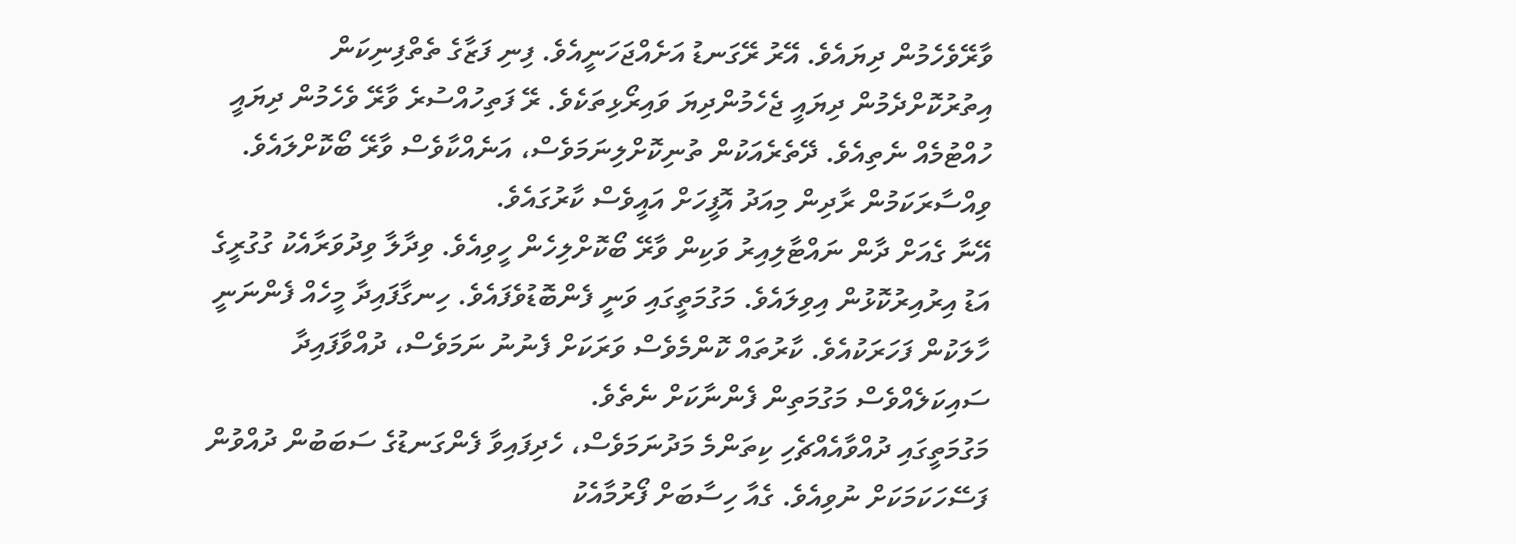ވާރޭވެހެމުން ދިޔައެވެ. އޭރު ރޭގަނޑު އަށެއްޖަހަނީއެވެ. ފިނި ފަޒާގެ ތެތްފިނިކަން އިތުރުކޮށްދެމުން ދިޔައީ ޖެހެމުންދިޔަ ވައިރޯޅިތަކެވެ. ރޭ ފަތިހުއްސުރެ ވާރޭ ވެހެމުން ދިޔައީ ހުއްޓުމެއް ނެތިއެވެ. ދޭތެރެއަކުން ތުނިކޮށްލިނަމަވެސް، އަނެއްކާވެސް ވާރޭ ބޯކޮށްލައެވެ. ވިއްސާރަކަމުން ރާދިން މިއަދު އޮފީހަށް އައީވެސް ކާރުގައެވެ.
އޭނާ ގެއަށް ދާން ނައްޓާލިއިރު ވަކިން ވާރޭ ބޯކޮށްލިހެން ހީވިއެވެ. ވިދާލާ ވިދުވަރާއެކު ގުގުރީގެ އަޑު އިރުއިރުކޮޅުން އިވިލައެވެ. މަގުމަތީގައި ވަނީ ފެންބޮޑުވެފައެވެ. ހިނގާފައިދާ މީހެއް ފެންނަނީ ހާލަކުން ފަހަރަކުއެވެ. ކާރުތައް ކޮންމެވެސް ވަރަކަށް ފެނުނު ނަމަވެސް، ދުއްވާފައިދާ ސައިކަލެއްވެސް މަގުމަތިން ފެންނާކަށް ނެތެވެ.
މަގުމަތީގައި ދުއްވާއެއްޗެހި ކިތަންމެ މަދުނަމަވެސް، ހެދިފައިވާ ފެންގަނޑުގެ ސަބަބުން ދުއްވުން ފަސޭހަކަމަކަށް ނުވިއެވެ. ގެއާ ހިސާބަށް ފޯރުމާއެކު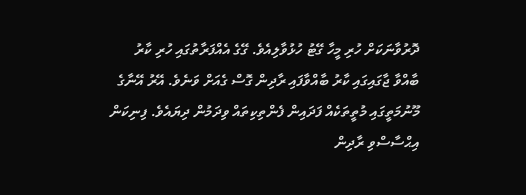ދޮރުވާނަކަށް ހުރި މީހާ ގޭޓު ހުޅުވާލިއެވެ. ގޭގެ އެއްފަރާތުގައި ހުރި ކާރު ބާއްވާ ޖާގައިގައި ކާރު ބާއްވާފައި ރާދިން ގޮސް ގެއަށް ވަނެވެ. އޭރު އޭނާގެ މޫނުމަތީގައި މުތީތަކެއް ފަދައިން ފެންތިކިތައް ވިދަމުން ދިޔައެވެ. ފިނިކަން އިޙްސާސްވި ރާދިން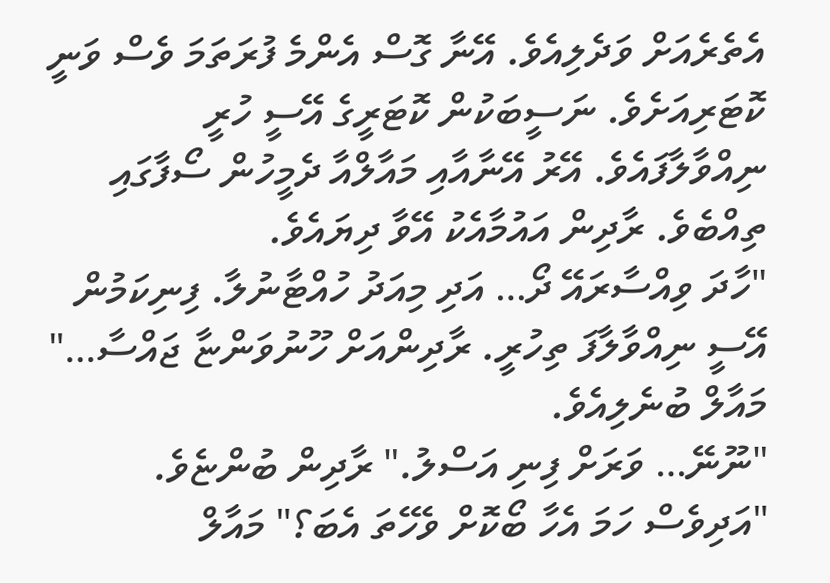އެތެރެއަށް ވަދެލިއެވެ. އޭނާ ގޮސް އެންމެ ފުރަތަމަ ވެސް ވަނީ ކޮޓަރިއަށެވެ. ނަސީބަކުން ކޮޓަރީގެ އޭސީ ހުރީ ނިއްވާލާފައެވެ. އޭރު އޭނާއާއި މައާލްއާ ދެމީހުން ސޯފާގައި ތިއްބެވެ. ރާދިން އައުމާއެކު އޭވާ ދިޔައެވެ.
"ހާދަ ވިއްސާރައޭ ދޯ… އަދި މިއަދު ހުއްޓާނުލާ. ފިނިކަމުން އޭސީ ނިއްވާލާފަ ތިހުރީ. ރާދިންއަށް ހޫނުވަންޏާ ޖައްސާ…" މައާލް ބުނެލިއެވެ.
"ނޫނޭ… ވަރަށް ފިނި އަސްލު." ރާދިން ބުންޏެވެ.
"އަދިވެސް ހަމަ އެހާ ބޯކޮށް ވެހޭތަ އެބަ؟" މައާލް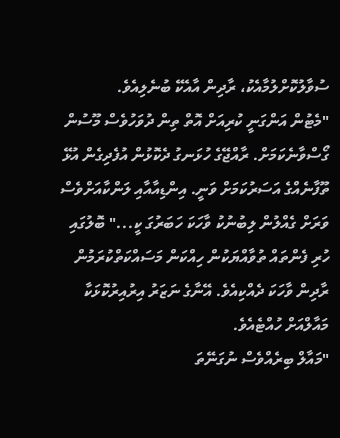ސުވާލުކޮށްލުމާއެކު، ރާދިން އާއެކޭ ބުނެލިއެވެ.
"މެޓުން އަންގަނީ ކުރިއަށް އޮތް ތިން ދުވަހުވެސް މޫސުން ގޯސްވާނެކަމަށް. ރާއްޖޭގެ ހުޅަނގު ދެކޮޅުން އުފެދިގެން އުޅޭ ތޫފާނެއްގެ އަސަރުކަމަށް ވަނީ. އިންޑިއާއާއި ލަންކާއަށްވެސް ވަރަށް ގެއްލުން ލިބުނުކު ވާހަކަ ހަބަރުގަ ކީ..." ބޮލުގައި ހުރި ފެންތައް ތުވާއްޔަކުން ހިއްކަން މަސައްކަތްކުރަމުން ރާދިން ވާހަކަ ދެއްކިއެވެ. އޭނާގެ ނަޒަރު އިރުއިރުކޮޅަކާ މައާލްއަށް ހުއްޓެއެވެ.
"މައާލް ބިރެއްވެސް ނުގަނޭތަ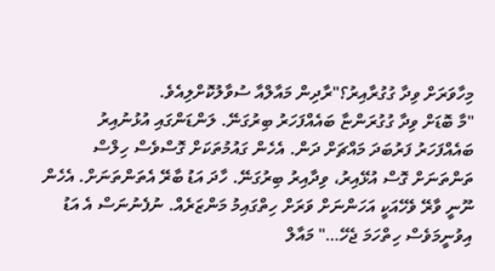މިހާވަރަށް ވިދާ ގުގުރާއިރު؟"ރާދިން މައާލްއާ ސުވާލުކޮށްލިއެވެ.
"މާ ބޮޑަށް ވިދާ ގުގުރަންޏާ ބައެއްފަހަރު ބިރުގަނޭ. ލަންޑަންގައި އުޅުނުއިރު ބައެއްފަހަރު ފަރުބަދަ މައްޗަށް ދަން. އެހެން ގައުމުތަކަށް ގޮސްވެސް ހިލްސް ތަންތަނަށް ގޮސް އުޅޭއިރު، ވިދާއިރު ބިރުގަނޭ. ހާދަ އަޑު ބާރޭ އެތަންތަނަށް. އެހެން ނޫނީ ވާރޭ ވެހޭއަކީ އަހަންނަށް ވަރަށް ހިތްގައިމު މަންޒަރެއް. ނުފެނުނަސް އެ އަޑު އިވުނީމަވެސް ހިތްހަމަ ޖެހޭ…" މައާލް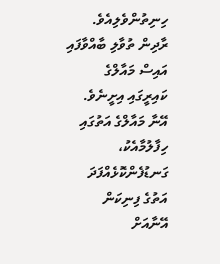ހިނިތުންވެލިއެވެ.
ރާދިން ތުވާލި ބާއްވާފައި އައިސް މައާލްގެ ކައިރީގައި އިށީނެވެ. އޭނާ މައާލްގެ އަތުގައި ހިފާލުމާއެކު، ގަނޑުފެންކޮޅެއްފަދަ އަތުގެ ފިނިކަން އޭނާއަށް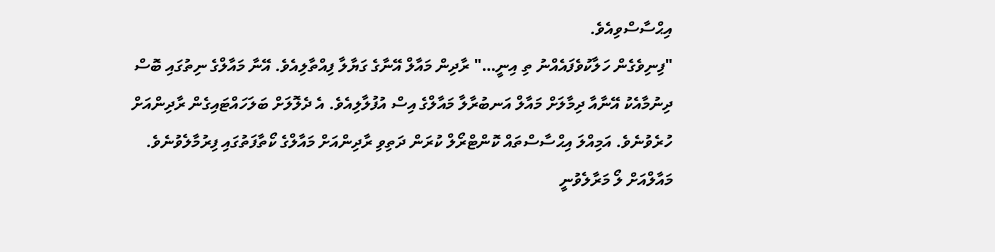އިޙްސާސްވިއެވެ.
"ފިނިވެގެން ހަލާކުވެފައެއްނު ތި އިނީ…" ރާދިން މައާލް އޭނާގެ ގަޔާލާ ފިއްތާލިއެވެ. އޭނާ މައާލްގެ ނިތުގައި ބޮސް ދިނުމާއެކު އޭނާއާ ދިމާލަށް މައާލް އަނބުރާލާ މައާލްގެ އިސް އުފުލާލިއެވެ. އެ ދެލޮލަށް ބަލަހައްޓައިގެން ރާދިންއަށް ހުރެވުނެވެ. އަމިއްލަ އިޙްސާސްތައް ކޮންޓްރޯލް ކުރަން ދަތިވި ރާދިންއަށް މައާލްގެ ކޯތާފަތުގައި ފިރުމާލެވުނެވެ. މައާލްއަށް ލޯ މަރާލެވުނީ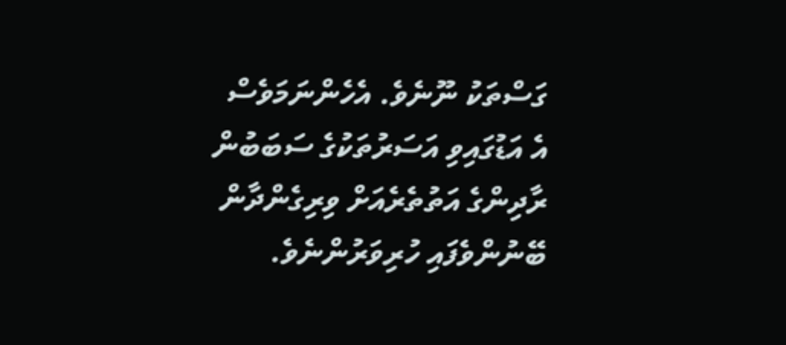ގަސްތަކު ނޫނެވެ. އެހެންނަމަވެސް އެ އަޑުގައިވި އަސަރުތަކުގެ ސަބަބުން ރާދިންގެ އަތުތެރެއަށް ވިރިގެންދާން ބޭނުންވެފައި ހުރިވަރުންނެވެ.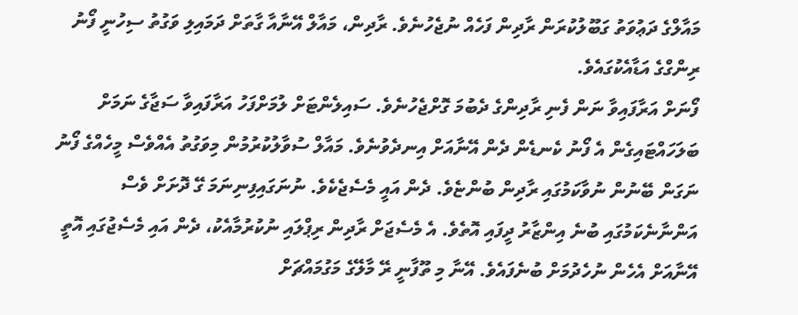މައާލްގެ ދަޢުވަތު ގަބޫލުކުރަން ރާދިން ފަހެއް ނުޖެހުނެވެ. ރާދިން، މައާލް އޭނާއާ ގާތަށް ދަމައިލި ވަގުތު ސިހުނީ ފޯނު ރިންގްގެ އަޑާއެކުގައެވެ.
ފޯނަށް އަރާފައިވާ ނަން ފެނި ރާދިންގެ ދެބުމަ ގޮށްޖެހުނެވެ. ސައިލެންޓަށް ލުމަށްފަހު އަރާފައިވާ ސަޖާގެ ނަމަށް ބަލަހައްޓައިގެން އެ ފޯނު ކެނޑެން ދެން އޭނާއަށް އިނދެވުނެވެ. މައާލް ސުވާލުކުރުމުން މިވަގުތު އެއްވެސް މީހެއްގެ ފޯނު ނަގަން ބޭނުން ނުވާކަމުގައި ރާދިން ބުންޏެވެ. ދެން އައީ މެސެޖެކެވެ. ނުނަގައިފިނިނަމަ ގޭ ދޮށަށް ވެސް އަންނާނެކަމުގައި ބުނެ އިންޒާރު ދީފައި އޮތެވެ. އެ މެސެޖަށް ރާދިން ރިޕްލައި ނުކުރުމާއެކު، ދެން އައި މެސެޖުގައި އޮތީ އޭނާއަށް އެހެން ނުހެދުމަށް ބުނެފައެވެ. އޭނާ މި ތޫފާނީ ރޭ މާލޭގެ މަގުމައްޗަށް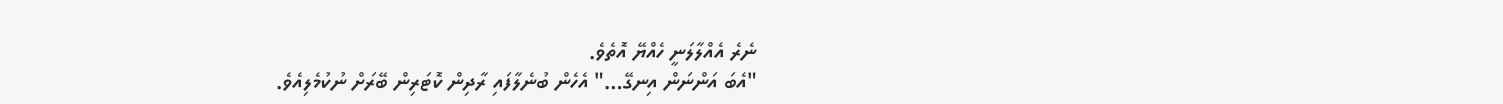ނެރެ އެއްލާލަނީ ހެއްޔޭ އޮތެވެ.
"އެބަ އަންނަން އިނގޭ…" އެހެން ބުނެލާފައި ރާދިން ކޮޓަރިން ބޭރަށް ނުކުމެލިއެވެ.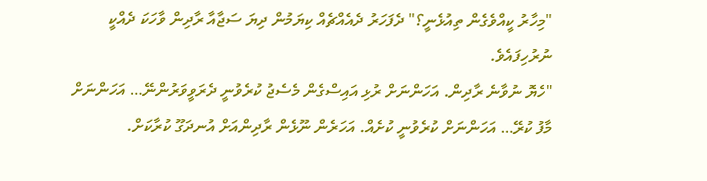"މިހާރު ކީއްވެގެން ތިއުޅެނީ؟" ދެފަހަރު ދެއެއްޗެއް ކިޔަމުން ދިޔަ ސަޖާއާ ރާދިން ވާހަކަ ދެއްކީ ނުރުހިފައެވެ.
"ހެޔޮ ނުވާނެ ރާދިން. އަހަންނަށް ރުޅި އައިސްގެން މެސެޖު ކުރެވުނީ ދެރަވީވަރުންނޭ… އަހަންނަށް މާފު ކުރޭ… އަހަންނަށް ކުރެވުނީ ކުށެއް. އަހަރެން ނޫޅެން ރާދިންއަށް އުނދަގޫ ކުރާކަށް.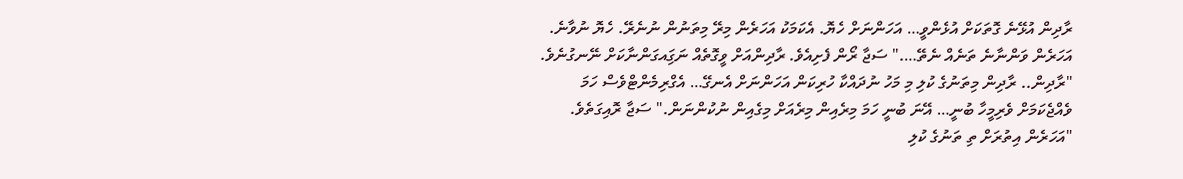ރާދިން އުޅޭނެ ގޮތަކަށް އުޅެންވީ… އަހަންނަށް ހެޔޮ. އެކަމަކު އަހަރެން މިރޭ މިތަނުން ނުނެރޭ. ހެޔޮ ނުވާނެ. އަހަރެން ވަންނާނެ ތަނެއް ނެތޭ…." ސަޖާ ރޯން ފެށިއެވެ. ރާދިންއަށް ވީގޮތެއް ނަގަިއގަންނާކަށް ނޭނގުނެވެ.
"ރާދިން.. ރާދިން މިތަނުގެ ކުލި މި މަހު ނުދައްކާ ހުރިކަން އަހަންނަށް އެނގޭ… އެގްރިމެންޓްވެސް ހަމަ ވެއްޖެކަމަށް ވެރިމީހާ ބުނީ… އޭނަ ބުނީ ހަމަ މިރެއިން މިރެއަށް މިގެއިން ނުކުންނަން." ސަޖާ ރޮއިގަތެވެ.
"އަހަރެން އިތުރަށް ތި ތަނުގެ ކުލި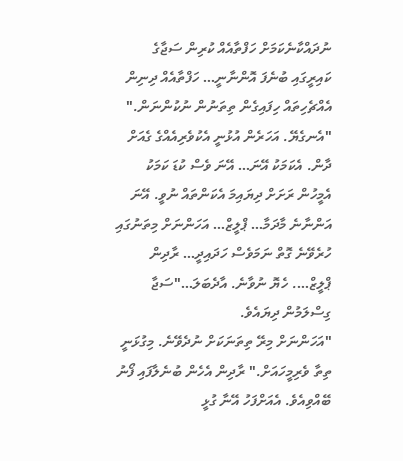ނުދައްކާނެކަމަށް ހަފްތާއެއް ކުރިން ސަޖާގެ ކައިރީގައި ބުނެފަ އޮންނާނީ… ހަފްތާއެއް ދިނިން އެއްޗެހިތައް ހިފައިގެން ތިތަނުން ނުކުންނަން."
"އެނގެޔޭ. އަހަރެން އުޅުނީ އެކުވެރިއެއްގެ ގެއަށް ދާން. އެކަމަކު އޭނަ… އޭނަ ވެސް ކުޑަ ކަމަކު އެމީހުން ރަށަށް ދިޔައިމަ އެކަންތައް ނުވީ. އޭނަ އަންނާނެ މާދަމާ… ޕްލީޒް… އަހަންނަށް މިތަނުގައި ހުރެވޭނެ ގޮތް ނަމަވެސް ހަދައިދީ… ރާދިން ޕްލީޒް…. ހެޔޮ ނުވާނެ. އާދެބަލަ…"ސަޖާ ގިސްލަމުން ދިޔައެވެ.
"އަހަންނަށް މިރޭ ތިތަނަކަށް ނުދެވޭނެ. މިގުޅަނީ ތިތާ ވެރިމީހައަށް." ރާދިން އެހެން ބުނެލާފައި ފޯނު ބޭއްވިއެވެ. އެއަށްފަހު އޭނާ ގުޅީ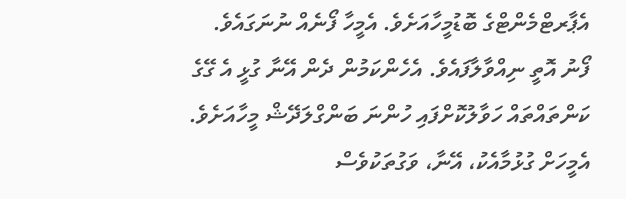އެޕާރޓްމެންޓްގެ ބޮޑުމީހާއަށެވެ. އެމީހާ ފޯނެއް ނުނަގައެވެ. ފޯނު އޮތީ ނިއްވާލާފައެވެ. އެހެންކަމުން ދެން އޭނާ ގުޅީ އެ ގޭގެ ކަންތައްތައް ހަވާލުކޮށްފައި ހުންނަ ބަންގްލަދޭޝް މީހާއަށެވެ. އެމީހަށް ގުޅުމާއެކު، އޭނާ، ވަގުތަކުވެސް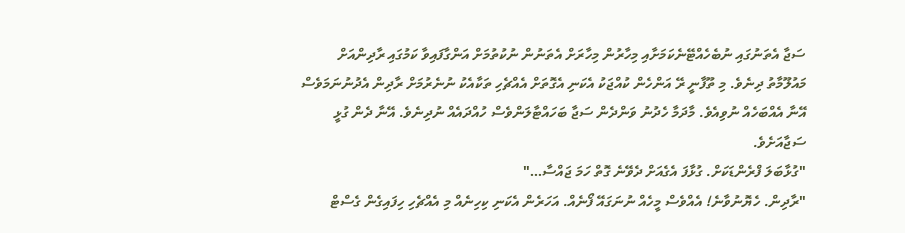ސަޖާ އެތަނުގައި ނުބެހެއްޓޭނެކަމަށާއި މިހާރުން މިހާރަށް އެތަނުން ނުކުތުމަށް އަންގާފައިވާ ކަމުގައި ރާދިންއަށް މައުލޫމާތު ދިނެވެ. މި ތޫފާނީ ރޭ އަންހެން ކުއްޖަކު އެކަނި އެގޮތަށް އެއްޗެހި ތަކާއެކު ނުނެރުމަށް ރާދިން އެދުނުނަމަވެސް އޭނާ އެއްބަހެއް ނުވިއެވެ. މާދަމާ ހެދުނު ވަންދެން ސަޖާ ބަހައްޓާލަންވެސް ހުއްދައެއް ނުދިނެވެ. އޭނާ ދެން ގުޅީ ސަޖާއަށެވެ.
"ގުޅާބަލަ ފްރެންޑަކަށް. ގުޅާފަ އެގެއަށް ދެވޭނެ ގޮތް ހަމަ ޖައްސާ…"
"ރާދިން. ހެޔޮނުވާނެ! އެއްވެސް މީހެއް ނުނަގައޭ ފޯނެއް. އަހަރެން އެކަނި ކިހިނެއް މި އެއްޗެހި ހިފައިގެން ގެސްޓް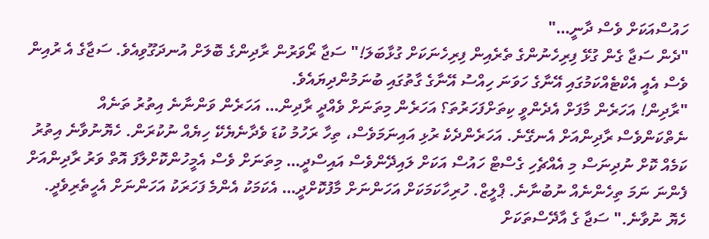ހައުސްއަކަށް ވެސް ދާނީ…"
"ދެން ސަޖާ ގެން ގުޅޭ ފިރިހެނުންގެ ތެރެއިން ފިރިހެނަކަށް ގުޅާބަލަ!" ސަޖާ ރޯވަރުން ރާދިންގެ ބޮލަށް އުނދަގޫވިއެވެ. ސަޖާގެ އެ ރުއިން ވެސް އެއީ އެކްޓެއްކަމުގައި އޭނާގެ ހަވަނަ ހިއްސު އޭނާގެ ގާތުގައި ބުނަމުންދިޔައެވެ.
"ރާދިން! އަހަރެން މާފަށް އެދެންވީ ކިތަށްފަހަރުތަ؟ އަހަރެން މިތަނަށް ވެއްދީ ރާދިން… އަހަރެން ވަންނާނެ އިތުރު ތަނެއް ނެތްކަންވެސް ރާދިންއަށް އެނގޭނެ. އަހަރެންދެކެ ރުޅި އައިނަމަވެސް، ތިހާ ރަހުމު ކުޑަ ވެދާނެޔެކޭ ހިޔެއް ނުކުރަން. ހެޔޮނުވާނެ އިތުރު ކަމެއް ކޮށް ނުދިނަސް މި އެއްޗެހި ގެސްޓް ހައުސް އަކަށް ލައިދޭންވެސް އައިސްދީ… މިތަނަށް ވެސް އެމީހުންކޮށްލާފަ އޮތް ވަރު ރާދިންއަށް ފެންނަ ނަމަ ތިހެންނެއް ނުބުނާނެ. ޕްލީޒް. ހުރިހާކަމަކަށް އަހަންނަށް މާފުކޮށްދީ… އެކަމަކު އެންމެ ފަހަރަކު އަހަންނަށް އެހީތެރިވެދީ. ހެޔޮ ނުވާނެ." ސަޖާ ގެ އާދޭސްތަކަށް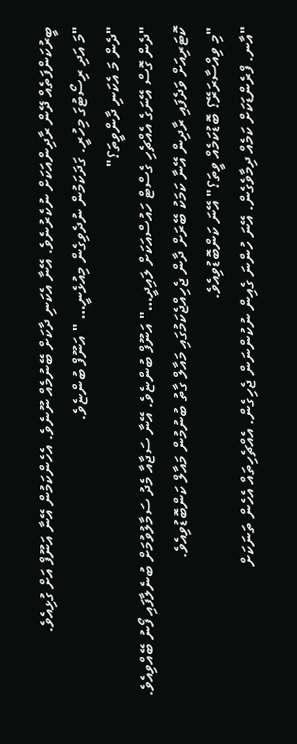ބީރުކަންފަތެއް ދޭން ރާދިންއަކަށް ނުކެރުނެވެ. އޭނާ އެކަނި ދާކަށް ބޭނުމެއް ނޫނެވެ. އެހެންކަމުން އޭނާ އަނޫފް އަށް ގުޅިއެވެ.
"މަ އަދި ރިސޯޓުގަ މިހުރީ. ގަދަކަމުން ނުދެވިގެން މިއުޅެނީ… " އަނޫފް ބުންޏެވެ.
"ދެން މަ އެކަނި ދާންވީތަ؟"
"ދެން ގޮސް އޭނަގެ އެއްޗެހި ގެސްޓް ހައުސްއަކަށް ލައިދީ…" އަނޫފް ބުންޏެވެ. އޭނާ ސަޖާއާ މެދު ސަމާލުވުމަށް ބުނެލާފައި ފޯނު ބޭއްވިއެވެ. ކޮޓަރިއަށް ވަދެފައި ރާދިން އޭނާ ކަމަކު ބޭރަށް ދާން ޖެހިއްޖެކަމުގައި މައާލް ގާތު ބުނުމުން މައާލް ކަންބޮޑުވިއެވެ.
"މި ވިއްސާރަރޭ؟ ބޮޑުކަމެއް ވީތަ؟" އޭނަ ކަންބޮޑުވިއެވެ.
"އާނ. ފްރެންޑަކަށް ކަމެއް ދިމާވެގެން. އޭނަ ހުންނަ ގެއިން ނުކުންނަން ޖެހިގެން. އެއްޗެހިތައް އެހެން ތަނަކަށް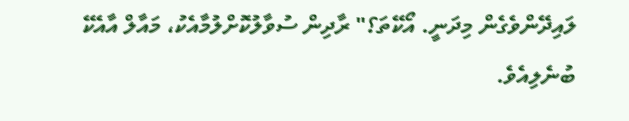ލައިދޭންވެގެން މިދަނީ. އޯކޭތަ؟" ރާދިން ސުވާލުކޮށްލުމާއެކު، މައާލް އާއެކޭ ބުނެލިއެވެ.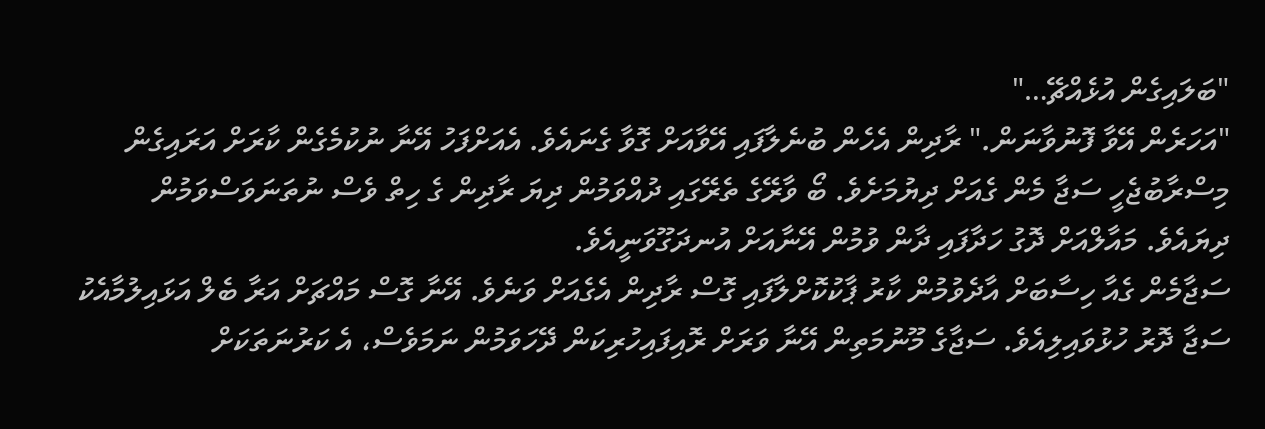"ބަލައިގެން އުޅެއްޗޭ…"
"އަހަރެން އޭވާ ފޮނުވާނަން." ރާދިން އެހެން ބުނެލާފައި އޭވާއަށް ގޮވާ ގެނައެވެ. އެއަށްފަހު އޭނާ ނުކުމެގެން ކާރަށް އަރައިގެން މިސްރާބުޖެހީ ސަޖާ މެން ގެއަށް ދިޔުމަށެވެ. ބޯ ވާރޭގެ ތެރޭގައި ދުއްވަމުން ދިޔަ ރާދިން ގެ ހިތް ވެސް ނުތަނަވަސްވަމުން ދިޔައެވެ. މައާލްއަށް ދޮގު ހަދާފައި ދާން ވުމުން އޭނާއަށް އުނދަގޫވަނީއެވެ.
ސަޖާމެން ގެއާ ހިސާބަށް އާދެވުމުން ކާރު ޕާކުކޮށްލާފައި ގޮސް ރާދިން އެގެއަށް ވަނެވެ. އޭނާ ގޮސް މައްޗަށް އަރާ ބެލް އަޅައިލުމާއެކު ސަޖާ ދޮރު ހުޅުވައިލިއެވެ. ސަޖާގެ މޫނުމަތިން އޭނާ ވަރަށް ރޮއިފައިހުރިކަން ދޭހަވަމުން ނަމަވެސް، އެ ކަރުނަތަކަށް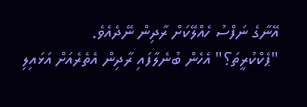އޭނާގެ ނަފްސު ހެއްލޭކަށް ރާދިން ނޭދެއެވެ.
"ޕެކްކުރީތަ؟" އެހެން ބުނެލާފައި ރާދިން އެތެރެއަށް އަޅައިލި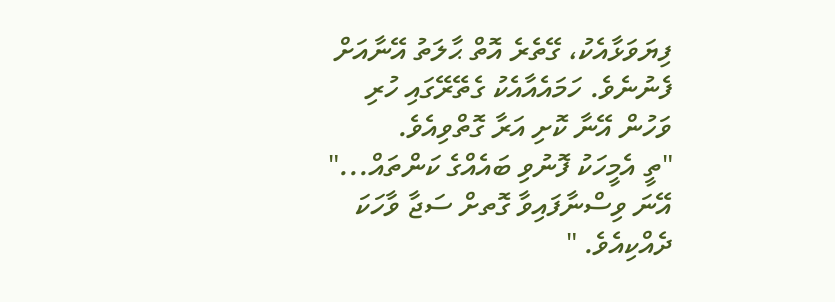ފިޔަވަޅާއެކު، ގޭތެރެ އޮތް ޙާލަތު އޭނާއަށް ފެނުނެވެ. ހަމައެއާއެކު ގެތޭރޭގައި ހުރި ވަހުން އޭނާ ކޮށި އަރާ ގޮތްވިއެވެ.
"ތީ އެމީހަކު ފޮނުވި ބައެއްގެ ކަންތައް..." އޭނަ ވިސްނާފައިވާ ގޮތށް ސަޖާ ވާހަކަ ދެއްކިއެވެ. "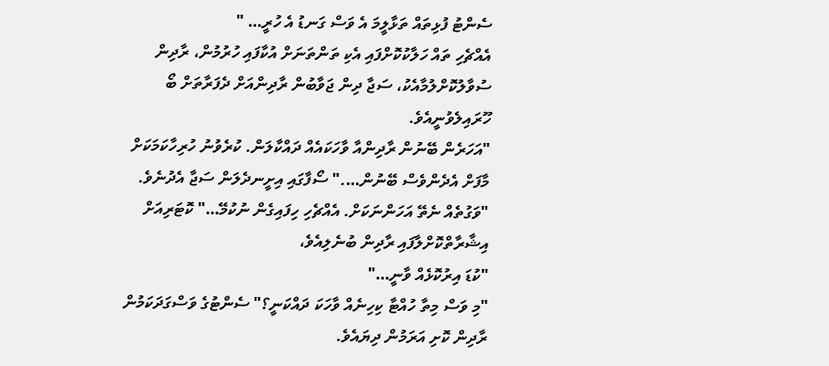ސެންޓު ފުޅިތައް ތަޅާލީމަ އެ ވަސް ގަނޑު އެ ހުރީ… "
އެއްޗެހި ތައް ހަލާކުކޮށްފައި އެކި ތަންތަނަށް އުކާފައި ހުރުމުން، ރާދިން ސުވާލުކޮށްލުމާއެކު، ސަޖާ ދިން ޖަވާބުން ރާދިންއަށް ދެފަރާތަށް ބޯ ހޫރައިލެވުނީއެވެ.
"އަހަރެން ބޭނުން ރާދިންއާ ވާހަކައެއް ދައްކާލަން. ކުރެވުނު ހުރިހާކަމަކަށް މާފަށް އެދެންވެސް ބޭނުން…." ސޯފާގައި އިށީނދެލަން ސަޖާ އެދުނެވެ.
"ވަގުތެއް ނެތޭ އަހަންނަކަށް. އެއްޗެހި ހިފައިގެން ނުކުމޭ…" ކޮޓަރިއަށް އިޝާރާތްކޮށްލާފައި ރާދިން ބުނެލިއެވެ،
"ކުޑަ އިރުކޮޅެއް ވާނީ…"
"މި ވަސް މިތާ ހުއްޓާ ކިހިނެއް ވާހަކަ ދައްކަނީ؟" ސެންޓުގެ ވަސްގަދަކަމުން ރާދިން ކޮށި އަރަމުން ދިޔައެވެ.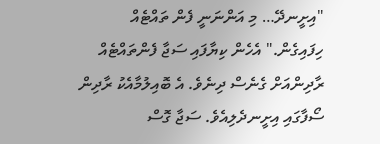"އިށީނދޭ… މި އަންނަނީ ފެން ތައްޓެއް ހިފައިގެން." އެހެން ކިޔާފައި ސަޖާ ފެންތައްޓެއް ރާދިންއަށް ގެނެސް ދިނެވެ. އެ ބޮއިލުމާއެކު ރާދިން ސޯފާގައި އިށީނދެލިއެވެ. ސަޖާ ގޮސް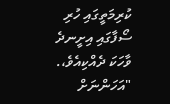ކުރިމަތީގައި ހުރި ސޯފާގައި އިށީނދެ ވާހަކަ ދެއްކިއެވެ،.
"އަހަންނަށް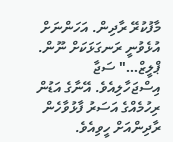މާފުކުރޭ ރާދިން. އަހަންނަށް އުޅެވުނީ ރަނގަޅަކަށް ނޫން. ޕްލީޒް…" ސަޖާ އިސްޖަހާލިއެވެ. އޭނާގެ އަޑުން ރިހުމެއްގެ އަސަރު ފާޅުވާހެން ރާދިންއަށް ހީވިއެވެ.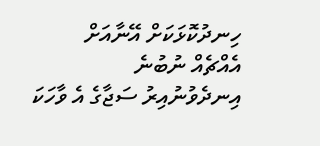ހިނދުކޮޅަކަށް އޭނާއަށް އެއްޗެއް ނުބުނެ އިނދެވުނުއިރު ސަޖާގެ އެ ވާހަކަ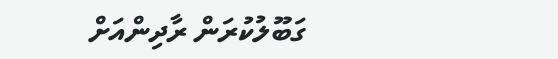ގަބޫލުކުރަން ރާދިންއަށް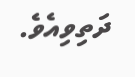ދަތިވިއެވެ.